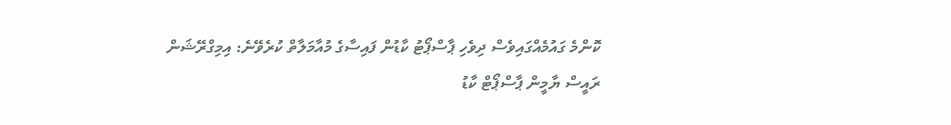ކޮންމެ ގައުމެއްގައިވެސް ދިވެހި ޕާސްޕޯޓު ކާޑުން ފައިސާގެ މުއާމަލާތް ކުރެވޭނެ: އިމިގްރޭޝަން
ރައީސް ޔާމީން ޕާސްޕޯޓް ކާޑު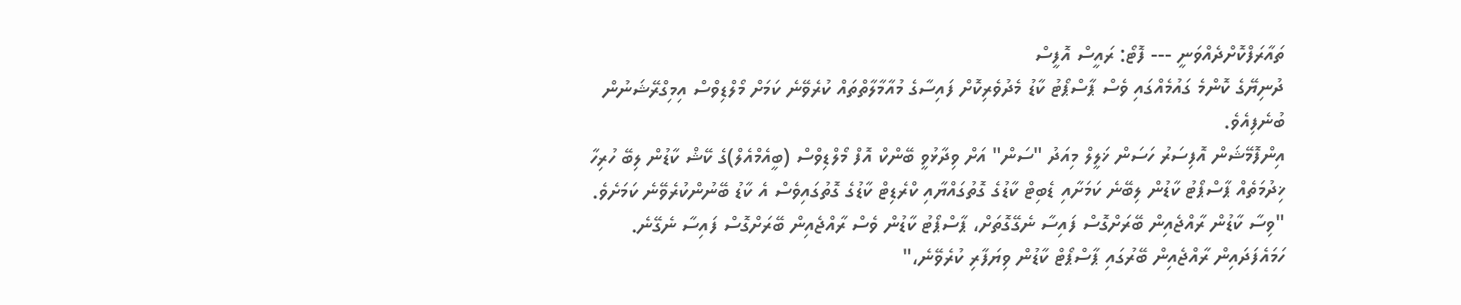ތައާރަފްކޮށްދެއްވަނީ --- ފޮޓޯ: ރައީސް އޮފީސް
ދުނިޔޭގެ ކޮންމެ ގައުމެއްގައި ވެސް ޕާސްޕޯޓު ކާޑު މެދުވެރިކޮށް ފައިސާގެ މުއާމާލާތްތައް ކުރެވޭނެ ކަމަށް މޯލްޑިވްސް އިމިގްރޭޝަނުން ބުނެފިއެވެ.
އިންފޮމޭޝަން އޮފިސަރު ހަސަން ޚަލީލް މިއަދު "ސަން" އަށް ވިދާޅުވީ ބޭންކް އޮފް މޯލްޑިވްސް (ބީއެމްއެލް)ގެ ކޭޝް ކާޑުން ލިބޭ ހުރިހާ ޚިދުމަތެއް ޕާސްޕޯޓު ކާޑުން ލިބޭނެ ކަމަށާއި ޑެބިޓް ކާޑުގެ ގޮތުގައްޔާއި ކްރެޑިޓް ކާޑުގެ ގޮތުގައިވެސް އެ ކާޑު ބޭނުންކުރެވޭނެ ކަމަށެވެ.
"ވިސާ ކާޑުން ރާއްޖެއިން ބޭރަށްގޮސް ފައިސާ ނެގޭގޮތަށް، ޕާސްޕޯޓު ކާޑުން ވެސް ރާއްޖެއިން ބޭރަށްގޮސް ފައިސާ ނެގޭނެ. ހަމައެފަދައިން ރާއްޖެއިން ބޭރުގައި ޕާސްޕޯޓް ކާޑުން ވިޔަފާރި ކުރެވޭނެ،"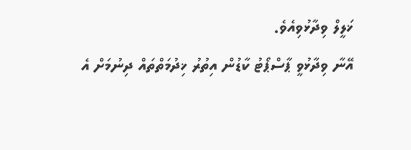ޚަލީލް ވިދާޅުވިއެވެ.
އޭނާ ވިދާޅުވީ ޕާސްޕޯޓު ކާޑުން އިތުރު ޚިދުމަތްތައް ދިނުމަށް އެ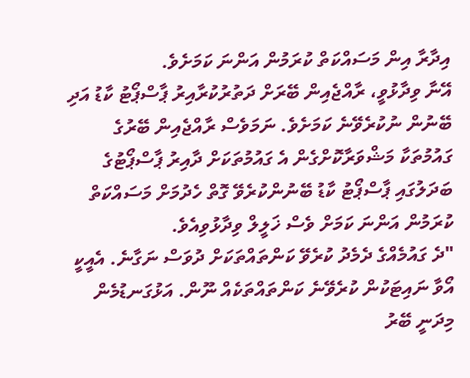އިދާރާ އިން މަސައްކަތް ކުރަމުން އަންނަ ކަމަށެވެ.
އޭނާ ވިދާޅުވީ، ރާއްޖެއިން ބޭރަށް ދަތުރުކުރާއިރު ޕާސްޕޯޓު ކާޑު އަދި ބޭނުން ނުކުރެވޭނެ ކަމަށެވެ. ނަމަވެސް ރާއްޖެއިން ބޭރުގެ ގައުމުތަކާ މަޝްވަރާކޮށްގެން އެ ގައުމުތަކަށް ދާއިރު ޕާސްޕޯޓުގެ ބަދަލުގައި ޕާސްޕޯޓު ކާޑު ބޭނުންކުރެވޭ ގޮތް ހެދުމަށް މަސައްކަތް ކުރަމުން އަންނަ ކަމަށް ވެސް ޚަލީލް ވިދާޅުވިއެވެ.
"ދެ ގައުމެއްގެ ދެމެދު ކުރެވޭ ކަންތައްތަކަށް ދުވަސް ނަގާނެ. އެއީކީ އޯވާ ނައިޓަކުން ކުރެވޭނެ ކަންތައްތަކެއް ނޫން. އަޅުގަނޑުމެން މިދަނީ ބޭރު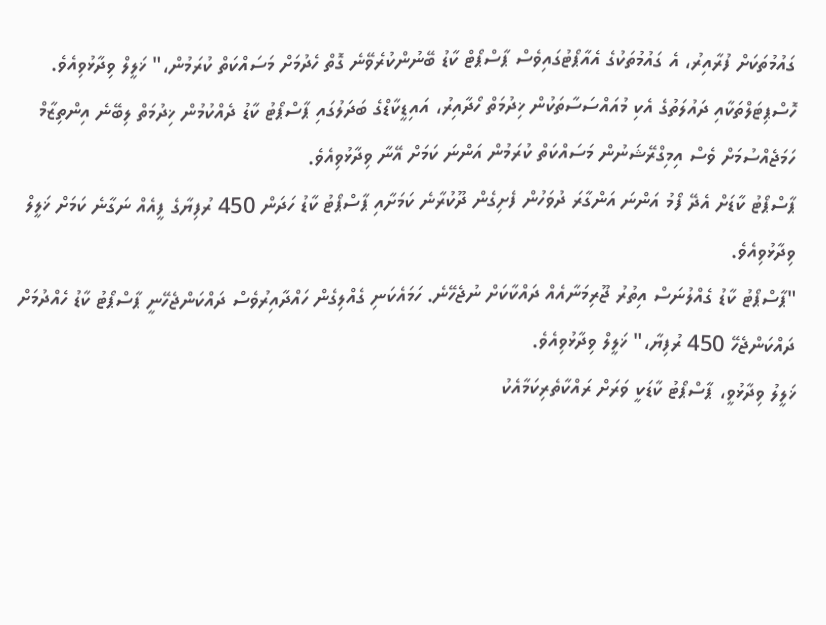ގައުމުތަކަށް ފުރާއިރު، އެ ގައުމުތަކުގެ އެއާޕޯޓުގައިވެސް ޕާސްޕޯޓް ކާޑު ބޭނުންކުރެވޭނެ ގޮތް ހެދުމަށް މަސައްކަތް ކުރަމުން،" ޚަލީލް ވިދާޅުވިއެވެ.
ހޮސްޕިޓަލްތަކާއި ދައުލަތުގެ އެކި މުއައްސަސާތަކުން ޚިދުމަތް ހޯދާއިރު، އައިޑީކާޑްގެ ބަދަލުގައި ޕާސްޕޯޓު ކާޑު ދެއްކުމުން ޚިދުމަތް ލިބޭނެ އިންތިޒާމް ހަމަޖެއްސުމަށް ވެސް އިމިގްރޭޝަނުން މަސައްކަތް ކުރަމުން އަންނަ ކަމަށް އޭނާ ވިދާޅުވިއެވެ.
ޕާސްޕޯޓު ކާޑަށް އެދޭ ފޯމު އަންނަ އަންގާރަ ދުވަހުން ފެށިގެން ދޫކުރާނެ ކަމަށާއި ޕާސްޕޯޓު ކާޑު ހަދަން 450 ރުފިޔާގެ ފީއެއް ނަގާނެ ކަމަށް ޚަލީލް ވިދާޅުވިއެވެ.
"ޕާސްޕޯޓު ކާޑު ގެއްލުނަސް އިތުރު ޖޫރިމަނާއެއް ދައްކާކަށް ނުޖެހޭނެ. ހަމައެކަނި ގެއްލިގެން ހައްދާއިރުވެސް ދައްކަންޖެހޭނީ ޕާސްޕޯޓު ކާޑު ހެއްދުމަށް ދައްކަންޖެހޭ 450 ރުފިޔާ،" ޚަލީލް ވިދާޅުވިއެވެ.
ޚަލީލު ވިދާޅުވީ، ޕާސްޕޯޓު ކާޑަކީ ވަރަށް ރައްކާތެރިކަމާއެކު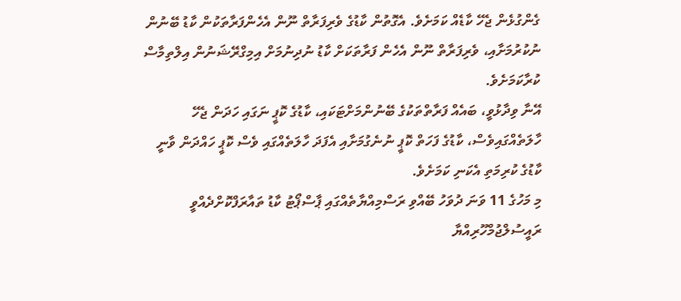ގެންގުޅެން ޖެހޭ ކާޑެއް ކަމަށެވެ. އެގޮތުން ކާޑުގެ ވެރިފަރާތް ނޫން އެހެންފަރާތަކުން ކާޑު ބޭނުން ނުކުރުމަށާއި، ވެރިފަރާތް ނޫން އެހެން ފަރާތަކަށް ކާޑު ނުދިނުމަށް އިމިގްރޭޝަނުން އިލްތިމާސް ކުރާކަމަށެވެ.
އޭނާ ވިދާޅުވީ، ބައެއް ފަރާތްތަކުގެ ބޭނުންމަށްޓަކައި، ކާޑުގެ ކޮޕީ ނަގައި ހަދަން ޖެހޭ ހާލަތެއްގައިވެސް، ކާޑުގެ ފަހަތް ކޮޕީ ނުނެގުމަށާއި އެފަދަ ހާލަތެއްގައި ވެސް ކޮޕީ ހައްދަން ވާނީ ކާޑުގެ ކުރިމަތި އެކަނި ކަމަށެވެ.
މި މަހުގެ 11 ވަނަ ދުވަހު ބޭއްވި ރަސްމިއްޔާތެއްގައި ޕާސްޕޯޓު ކާޑު ތައާރަފްކޮށްދެއްވީ ރައީސުލްޖުމްހޫރިއްޔާ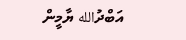އަބްދުالله ޔާމީން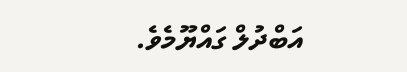އަބްދުލް ގައްޔޫމެވެ.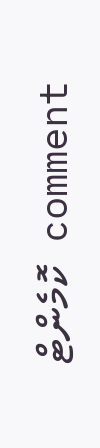comment ކޮމެންޓް